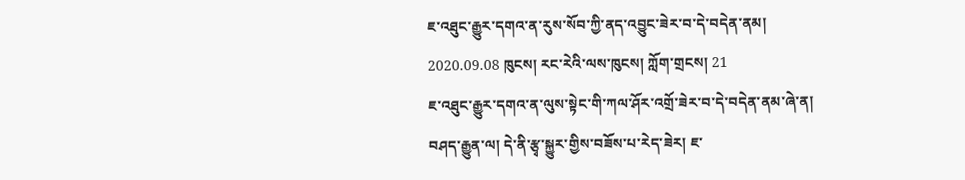ཇ་འཐུང་རྒྱུར་དགའ་ན་རུས་སོབ་ཀྱི་ནད་འབྱུང་ཟེར་བ་དེ་བདེན་ནམ།
2020.09.08 ཁུངས། རང་རེའི་ལས་ཁུངས། ཀློག་གྲངས། 21
ཇ་འཐུང་རྒྱུར་དགའ་ན་ལུས་སྟེང་གི་ཀལ་ཤོར་འགྲོ་ཟེར་བ་དེ་བདེན་ནམ་ཞེ་ན།
བཤད་རྒྱུན་ལ། དེ་ནི་རྩྭ་སྐྱུར་གྱིས་བཟོས་པ་རེད་ཟེར། ཇ་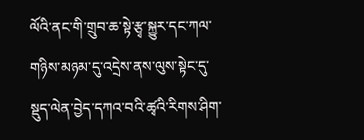ལོའི་ནང་གི་གྲུབ་ཆ་སྟེ་རྩྭ་སྐྱུར་དང་ཀལ་གཉིས་མཉམ་དུ་འདྲེས་ནས་ལུས་སྟེང་དུ་སྡུད་ལེན་བྱེད་དཀའ་བའི་ཚྭའི་རིགས་ཤིག་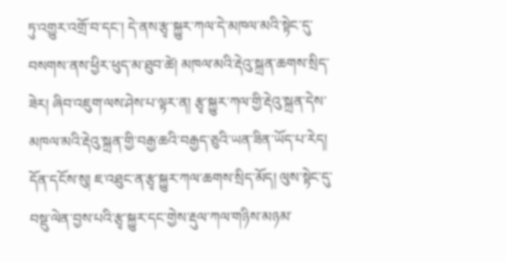ཏུ་འགྱུར་འགྲོ་བ་དང་། དེ་ནས་རྩྭ་སྐྱུར་ཀལ་དེ་མཁལ་མའི་སྟེང་དུ་བསགས་ནས་ཕྱིར་ཕུད་མ་ཐུབ་ཚེ། མཁལ་མའི་རྡེའུ་སྐྲན་ཆགས་སྲིད་ཟེར། ཞིབ་འཇུག་ལས་ཤེས་པ་ལྟར་ན། རྩྭ་སྐྱུར་ཀལ་གྱི་རྡེའུ་སྐྲན་དེས་མཁལ་མའི་རྡེའུ་སྐྲན་གྱི་བརྒྱ་ཆའི་བརྒྱད་ཅུའི་ཡན་ཟིན་ཡོད་པ་རེད།
དོན་དངོས་སུ། ཇ་འཐུང་ན་རྩྭ་སྐྱུར་ཀལ་ཆགས་སྲིད་མོད། ལུས་སྟེང་དུ་བསྡུ་ལེན་བྱས་པའི་རྩྭ་སྐྱུར་དང་གྱེས་རྡུལ་ཀལ་གཉིས་མཉམ་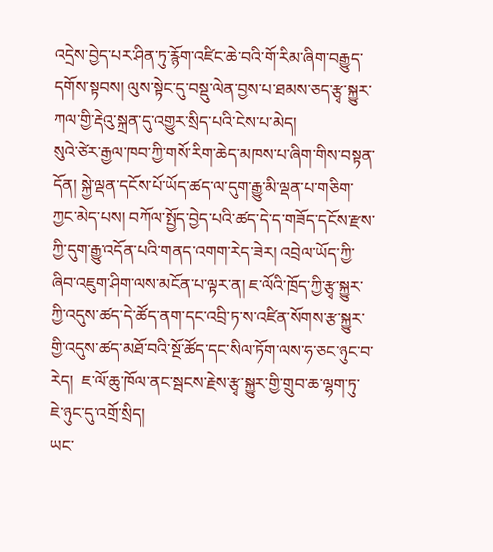འདྲེས་བྱེད་པར་ཤིན་ཏུ་རྙོག་འཛིང་ཆེ་བའི་གོ་རིམ་ཞིག་བརྒྱུད་དགོས་སྟབས། ལུས་སྟེང་དུ་བསྡུ་ལེན་བྱས་པ་ཐམས་ཅད་རྩྭ་སྐྱུར་ཀལ་གྱི་རྡེའུ་སྐྲན་དུ་འགྱུར་སྲིད་པའི་ངེས་པ་མེད།
སུའེ་ཙེར་རྒྱལ་ཁབ་ཀྱི་གསོ་རིག་ཆེད་མཁས་པ་ཞིག་གིས་བསྟན་དོན། སྐྱེ་ལྡན་དངོས་པོ་ཡོད་ཚད་ལ་དུག་རྒྱུ་མི་ལྡན་པ་གཅིག་ཀྱང་མེད་པས། བཀོལ་སྤྱོད་བྱེད་པའི་ཚད་དེ་ད་གཟོད་དངོས་རྫས་ཀྱི་དུག་རྒྱུ་འདོན་པའི་གནད་འགག་རེད་ཟེར། འབྲེལ་ཡོད་ཀྱི་ཞིབ་འཇུག་ཤིག་ལས་མངོན་པ་ལྟར་ན། ཇ་ལོའི་ཁྲོད་ཀྱི་རྩྭ་སྐྱུར་ཀྱི་འདུས་ཚད་དེ་ཚོད་ནག་དང་འབྲི་ཏ་ས་འཛིན་སོགས་རྩ་སྐྱུར་གྱི་འདུས་ཚད་མཐོ་བའི་སྔོ་ཚོད་དང་སིལ་ཏོག་ལས་ཧ་ཅང་ཉུང་བ་རེད།  ཇ་ལོ་ཆུ་ཁོལ་ནང་སྦངས་རྗེས་རྩྭ་སྐྱུར་གྱི་གྲུབ་ཆ་ལྷག་ཏུ་ཇེ་ཉུང་དུ་འགྲོ་སྲིད།
ཡང་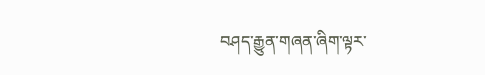བཤད་རྒྱུན་གཞན་ཞིག་ལྟར་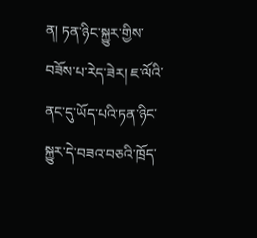ན། ཏན་ཉིང་སྐྱུར་གྱིས་བཟོས་པ་རེད་ཟེར། ཇ་ལོའི་ནང་དུ་ཡོད་པའི་ཏན་ཉིང་སྐྱུར་དེ་བཟའ་བཅའི་ཁྲོད་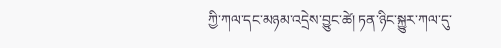ཀྱི་ཀལ་དང་མཉམ་འདྲེས་བྱུང་ཚེ། ཏན་ཉིང་སྐྱུར་ཀལ་དུ་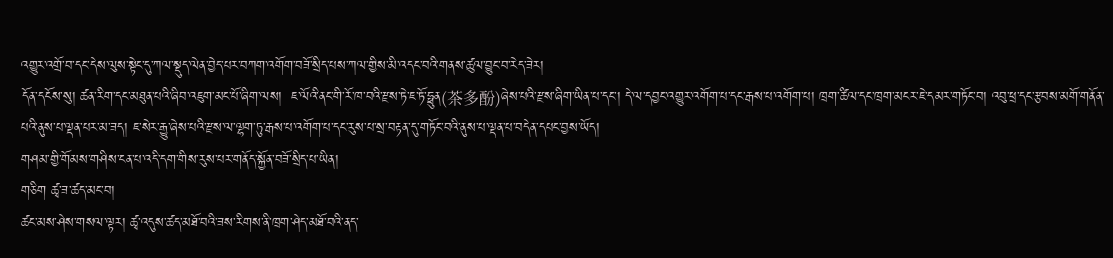འགྱུར་འགྲོ་བ་དང་དེས་ལུས་སྟེང་དུ་ཀལ་སྡུད་ལེན་བྱེད་པར་བཀག་འགོག་བཟོ་སྲིད་པས་ཀལ་གྱིས་མི་འདང་བའི་གནས་ཚུལ་བྱུང་བ་རེད་ཟེར།
དོན་དངོས་སུ། ཚན་རིག་དང་མཐུན་པའི་ཞིབ་འཇུག་མང་པོ་ཞིག་ལས།  ཇ་ལོའི་ནང་གི་རོ་ཁ་བའི་རྫས་ཏེ་ཇ་ཏོ་ཧྥུན(茶多酚)ཞེས་པའི་རྫས་ཞིག་ཡིན་པ་དང་། དེ་ལ་དབྱང་འགྱུར་འགོག་པ་དང་རྒས་པ་འགོག་པ། ཁྲག་ཚིལ་དང་ཁྲག་མངར་ཇེ་དམར་གཏོང་བ། འབུ་ཕྲ་དང་རྩབས་མགོ་གནོན་པའི་ནུས་པ་ལྡན་པར་མ་ཟད། ཇ་སེར་རྒྱུ་ཞེས་པའི་རྫས་ལ་ལྷག་ཏུ་རྒས་པ་འགོག་པ་དང་རུས་པ་སྲ་བརྟན་དུ་གཏོང་བའི་ནུས་པ་ལྡན་པ་བདེན་དཔང་བྱས་ཡོད།
གཤམ་གྱི་གོམས་གཤིས་ངན་པ་འདི་དག་གིས་རུས་པར་གནོད་སྐྱོན་བཟོ་སྲིད་པ་ཡིན།
གཅིག ཚྭ་ཟ་ཚད་མང་བ།
ཚང་མས་ཤེས་གསལ་ལྟར། ཚྭ་འདུས་ཚད་མཐོ་བའི་ཟས་རིགས་ནི་ཁྲག་ཤེད་མཐོ་བའི་ནད་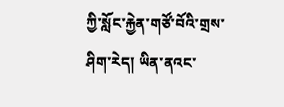ཀྱི་སློང་རྐྱེན་གཙོ་བོའི་གྲས་ཤིག་རེད། ཡིན་ནའང་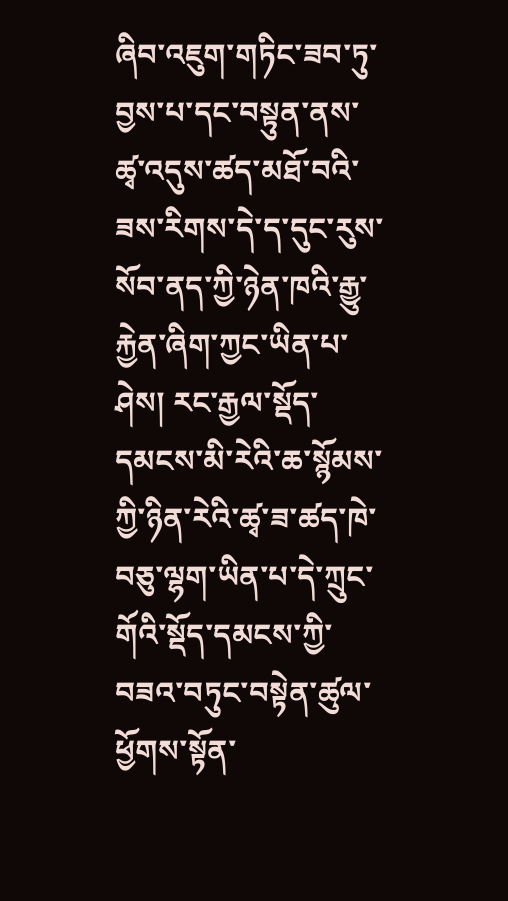ཞིབ་འཇུག་གཏིང་ཟབ་ཏུ་བྱས་པ་དང་བསྟུན་ནས་ཚྭ་འདུས་ཚད་མཐོ་བའི་ཟས་རིགས་དེ་ད་དུང་རུས་སོབ་ནད་ཀྱི་ཉེན་ཁའི་རྒྱུ་རྐྱེན་ཞིག་ཀྱང་ཡིན་པ་ཤེས། རང་རྒྱལ་སྡོད་དམངས་མི་རེའི་ཆ་སྙོམས་ཀྱི་ཉིན་རེའི་ཚྭ་ཟ་ཚད་ཁེ་བཅུ་ལྷག་ཡིན་པ་དེ་ཀྲུང་གོའི་སྡོད་དམངས་ཀྱི་བཟའ་བཏུང་བསྟེན་ཚུལ་ཕྱོགས་སྟོན་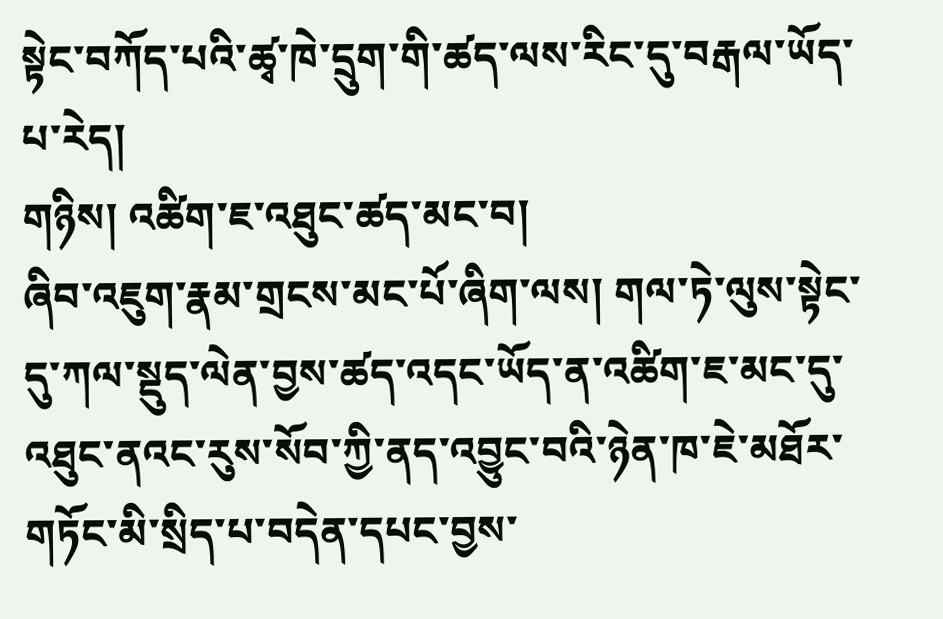སྟེང་བཀོད་པའི་ཚྭ་ཁེ་དྲུག་གི་ཚད་ལས་རིང་དུ་བརྒལ་ཡོད་པ་རེད།
གཉིས། འཚིག་ཇ་འཐུང་ཚད་མང་བ།
ཞིབ་འཇུག་རྣམ་གྲངས་མང་པོ་ཞིག་ལས། གལ་ཏེ་ལུས་སྟེང་དུ་ཀལ་སྡུད་ལེན་བྱས་ཚད་འདང་ཡོད་ན་འཚིག་ཇ་མང་དུ་འཐུང་ནའང་རུས་སོབ་ཀྱི་ནད་འབྱུང་བའི་ཉེན་ཁ་ཇེ་མཐོར་གཏོང་མི་སྲིད་པ་བདེན་དཔང་བྱས་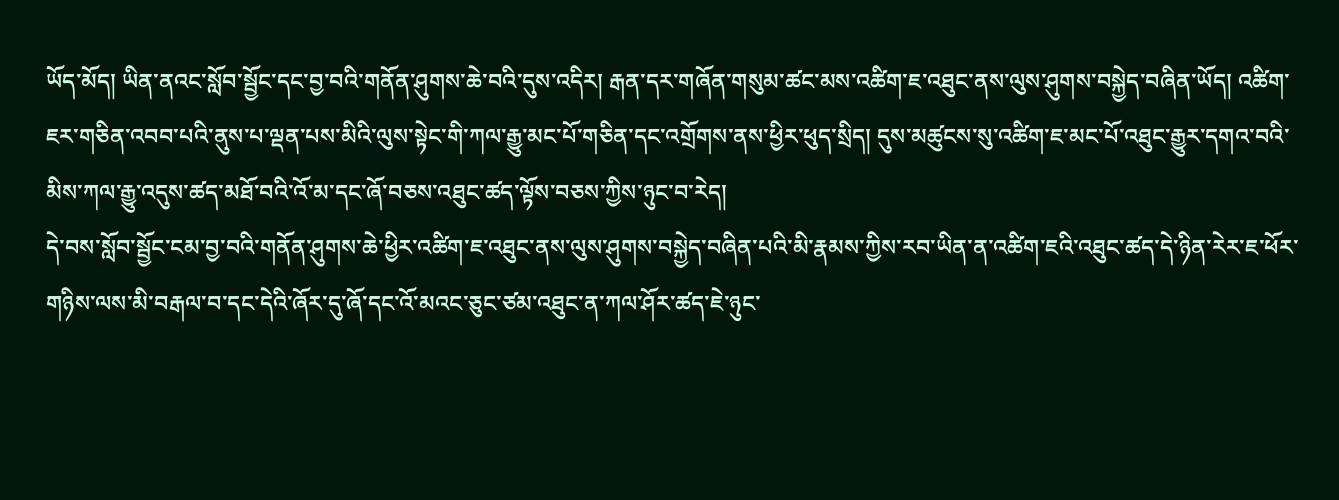ཡོད་མོད། ཡིན་ནའང་སློབ་སྦྱོང་དང་བྱ་བའི་གནོན་ཤུགས་ཆེ་བའི་དུས་འདིར། རྒན་དར་གཞོན་གསུམ་ཚང་མས་འཚིག་ཇ་འཐུང་ནས་ལུས་ཤུགས་བསྐྱེད་བཞིན་ཡོད། འཚིག་ཇར་གཅིན་འབབ་པའི་ནུས་པ་ལྡན་པས་མིའི་ལུས་སྟེང་གི་ཀལ་རྒྱུ་མང་པོ་གཅིན་དང་འགྲོགས་ནས་ཕྱིར་ཕུད་སྲིད། དུས་མཚུངས་སུ་འཚིག་ཇ་མང་པོ་འཐུང་རྒྱུར་དགའ་བའི་མིས་ཀལ་རྒྱུ་འདུས་ཚད་མཐོ་བའི་འོ་མ་དང་ཞོ་བཅས་འཐུང་ཚད་ལྟོས་བཅས་ཀྱིས་ཉུང་བ་རེད།
དེ་བས་སློབ་སྦྱོང་ངམ་བྱ་བའི་གནོན་ཤུགས་ཆེ་ཕྱིར་འཚིག་ཇ་འཐུང་ནས་ལུས་ཤུགས་བསྐྱེད་བཞིན་པའི་མི་རྣམས་ཀྱིས་རབ་ཡིན་ན་འཚིག་ཇའི་འཐུང་ཚད་དེ་ཉིན་རེར་ཇ་ཕོར་གཉིས་ལས་མི་བརྒལ་བ་དང་དེའི་ཞོར་དུ་ཞོ་དང་འོ་མའང་ཅུང་ཙམ་འཐུང་ན་ཀལ་ཤོར་ཚད་ཇེ་ཉུང་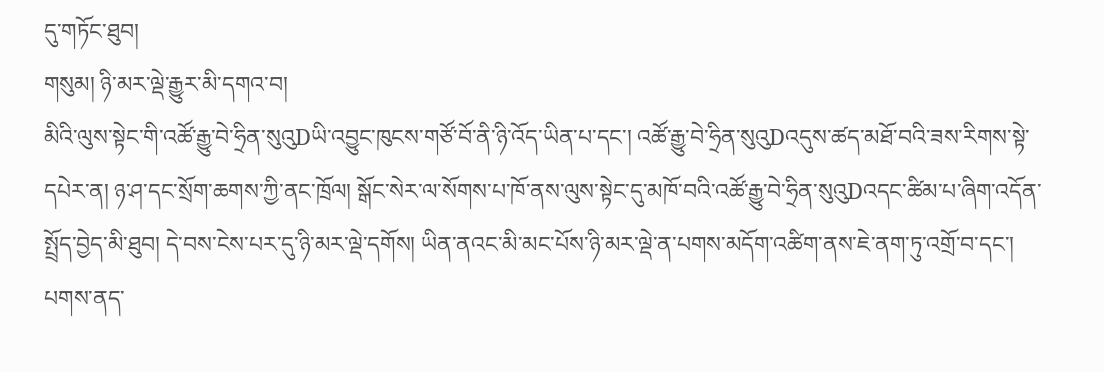དུ་གཏོང་ཐུབ།
གསུམ། ཉི་མར་ལྡེ་རྒྱུར་མི་དགའ་བ།
མིའི་ལུས་སྟེང་གི་འཚོ་རྒྱུ་བེ་ཧྲིན་སུའུDཡི་འབྱུང་ཁུངས་གཙོ་བོ་ནི་ཉི་འོད་ཡིན་པ་དང་། འཚོ་རྒྱུ་བེ་ཧྲིན་སུའུDའདུས་ཚད་མཐོ་བའི་ཟས་རིགས་སྟེ་དཔེར་ན། ཉ་ཤ་དང་སྲོག་ཆགས་ཀྱི་ནང་ཁྲོལ། སྒོང་སེར་ལ་སོགས་པ་ཁོ་ནས་ལུས་སྟེང་དུ་མཁོ་བའི་འཚོ་རྒྱུ་བེ་ཧྲིན་སུའུDའདང་ཚིམ་པ་ཞིག་འདོན་སྤྲོད་བྱེད་མི་ཐུབ། དེ་བས་ངེས་པར་དུ་ཉི་མར་ལྡེ་དགོས། ཡིན་ནའང་མི་མང་པོས་ཉི་མར་ལྡེ་ན་པགས་མདོག་འཚིག་ནས་ཇེ་ནག་ཏུ་འགྲོ་བ་དང་། པགས་ནད་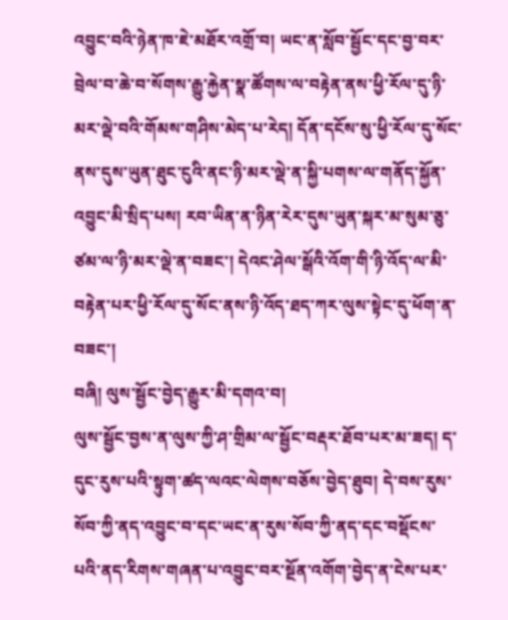འབྱུང་བའི་ཉེན་ཁ་ཇེ་མཐོར་འགྲོ་བ། ཡང་ན་སློབ་སྦྱོང་དང་བྱ་བར་བྲེལ་བ་ཆེ་བ་སོགས་རྒྱུ་རྐྱེན་སྣ་ཚོགས་ལ་བརྟེན་ནས་ཕྱི་རོལ་དུ་ཉི་མར་ལྡེ་བའི་གོམས་གཤིས་མེད་པ་རེད། དོན་དངོས་སུ་ཕྱི་རོལ་དུ་སོང་ནས་དུས་ཡུན་ཐུང་ངུའི་ནང་ཉི་མར་ལྡེ་ན་སྐྱི་པགས་ལ་གནོད་སྐྱོན་འབྱུང་མི་སྲིད་པས། རབ་ཡིན་ན་ཉིན་རེར་དུས་ཡུན་སྐར་མ་སུམ་ཅུ་ཙམ་ལ་ཉི་མར་ལྡེ་ན་བཟང་། དེའང་ཤེལ་སྒོའི་འོག་གི་ཉི་འོད་ལ་མི་བརྟེན་པར་ཕྱི་རོལ་དུ་སོང་ནས་ཉི་འོད་ཐད་ཀར་ལུས་སྟེང་དུ་ཕོག་ན་བཟང་།
བཞི། ལུས་སྦྱོང་བྱེད་རྒྱུར་མི་དགའ་བ།
ལུས་སྦྱོང་བྱས་ན་ལུས་ཀྱི་ཤ་གྲིམ་ལ་སྦྱོང་བརྡར་ཐོབ་པར་མ་ཟད། ད་དུང་རུས་པའི་སྟུག་ཚད་ལའང་ལེགས་བཅོས་བྱེད་ཐུབ། དེ་བས་རུས་སོབ་ཀྱི་ནད་འབྱུང་བ་དང་ཡང་ན་རུས་སོབ་ཀྱི་ནད་དང་བསྡོངས་པའི་ནད་རིགས་གཞན་པ་འབྱུང་བར་སྔོན་འགོག་བྱེད་ན་ངེས་པར་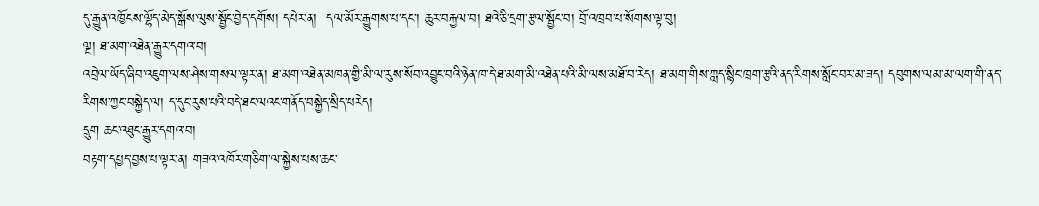དུ་རྒྱུན་འཁྱོངས་ལྷོད་མེད་སྒོས་ལུས་སྦྱོང་བྱེད་དགོས། དཔེར་ན།  དལ་མོར་རྒྱུགས་པ་དང་། ཆུར་བརྐྱལ་བ། ཐའེ་ཅི་དྲག་རྩལ་སྦྱོང་བ། བྲོ་འཁྲབ་པ་སོགས་ལྟ་བུ།
ལྔ། ཐ་མག་འཐེན་རྒྱུར་དགའ་བ།
འབྲེལ་ཡོད་ཞིབ་འཇུག་ལས་ཤེས་གསལ་ལྟར་ན། ཐ་མག་འཐེན་མཁན་གྱི་མི་ལ་རུས་སོབ་འབྱུང་བའི་ཉེན་ཁ་དེ་ཐ་མག་མི་འཐེན་པའི་མི་ལས་མཐོ་བ་རེད། ཐ་མག་གིས་ཀླད་སྙིང་ཁྲག་རྩའི་ནད་རིགས་སློང་བར་མ་ཟད། དབུགས་ལམ་མ་ལག་གི་ནད་རིགས་ཀྱང་བསྐྱེད་ལ། ད་དུང་རུས་པའི་བདེ་ཐང་ལའང་གནོད་བསྐྱེད་སྲིད་པརེད།
དྲུག ཆང་འཐུང་རྒྱུར་དགའ་བ།
བརྟག་དཔྱད་བྱས་པ་ལྟར་ན། གཟའ་འཁོར་གཅིག་ལ་སྐྱེས་པས་ཆང་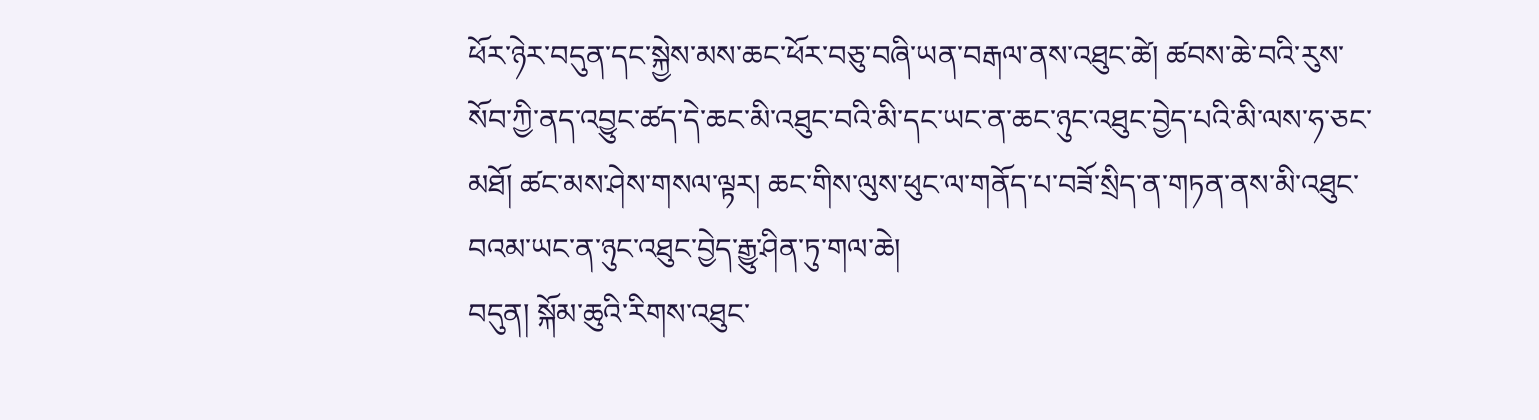ཕོར་ཉེར་བདུན་དང་སྐྱེས་མས་ཆང་ཕོར་བཅུ་བཞི་ཡན་བརྒལ་ནས་འཐུང་ཚེ། ཚབས་ཆེ་བའི་རུས་སོབ་ཀྱི་ནད་འབྱུང་ཚད་དེ་ཆང་མི་འཐུང་བའི་མི་དང་ཡང་ན་ཆང་ཉུང་འཐུང་བྱེད་པའི་མི་ལས་ཧ་ཅང་མཐོ། ཚང་མས་ཤེས་གསལ་ལྟར། ཆང་གིས་ལུས་ཕུང་ལ་གནོད་པ་བཟོ་སྲིད་ན་གཏན་ནས་མི་འཐུང་བའམ་ཡང་ན་ཉུང་འཐུང་བྱེད་རྒྱུ་ཤིན་ཏུ་གལ་ཆེ།
བདུན། སྐོམ་ཆུའི་རིགས་འཐུང་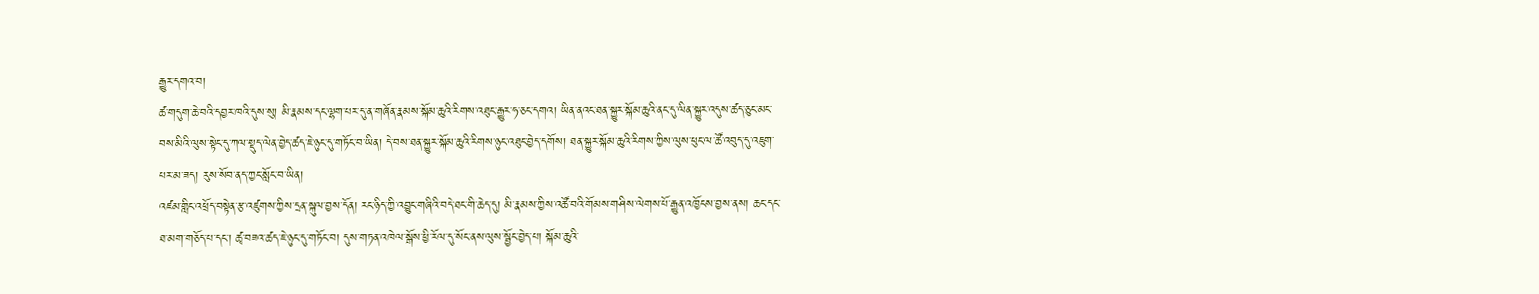རྒྱུར་དགའ་བ།
ཚ་གདུག་ཆེ་བའི་དབྱར་ཁའི་དུས་སུ། མི་རྣམས་དང་ལྷག་པར་དུ་ན་གཞོན་རྣམས་སྐོམ་ཆུའི་རིགས་འཐུང་རྒྱུར་ཧ་ཅང་དགའ། ཡིན་ནའང་ཐན་སྐྱུར་སྐོམ་ཆུའི་ནང་དུ་ལིན་སྐྱུར་འདུས་ཚད་ཅུང་མང་བས་མིའི་ལུས་སྟེང་དུ་ཀལ་སྡུད་ལེན་བྱེད་ཚད་ཇེ་ཉུང་དུ་གཏོང་བ་ཡིན། དེ་བས་ཐན་སྐྱུར་སྐོམ་ཆུའི་རིགས་ཉུང་འཐུང་བྱེད་དགོས། ཐན་སྐྱུར་སྐོམ་ཆུའི་རིགས་ཀྱིས་ལུས་ཕུང་ལ་ཚོ་འབུད་དུ་འཇུག་པར་མ་ཟད། རུས་སོབ་ནད་ཀྱང་སློང་བ་ཡིན།
འཛམ་གླིང་འཕྲོད་བསྟེན་རྩ་འཛུགས་ཀྱིས་དྲན་སྐུལ་བྱས་དོན། རང་ཉིད་ཀྱི་འབྱུང་གཞིའི་བདེ་ཐང་གི་ཆེད་དུ། མི་རྣམས་ཀྱིས་འཚོ་བའི་གོམས་གཤིས་ལེགས་པོ་རྒྱུན་འཁྱོངས་བྱས་ནས། ཆང་དང་ཐ་མག་གཅོད་པ་དང་། ཚྭ་བཟའ་ཚད་ཇེ་ཉུང་དུ་གཏོང་བ། དུས་གཏན་འཁེལ་སྒོས་ཕྱི་རོལ་དུ་སོང་ནས་ལུས་སྦྱོང་བྱེད་པ། སྐོམ་ཆུའི་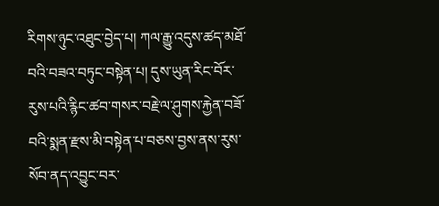རིགས་ཉུང་འཐུང་བྱེད་པ། ཀལ་རྒྱུ་འདུས་ཚད་མཐོ་བའི་བཟའ་བཏུང་བསྟེན་པ། དུས་ཡུན་རིང་བོར་རུས་པའི་རྙིང་ཚབ་གསར་བརྗེ་ལ་ཤུགས་རྐྱེན་བཟོ་བའི་སྨན་རྫས་མི་བསྟེན་པ་བཅས་བྱས་ནས་རུས་སོབ་ནད་འབྱུང་བར་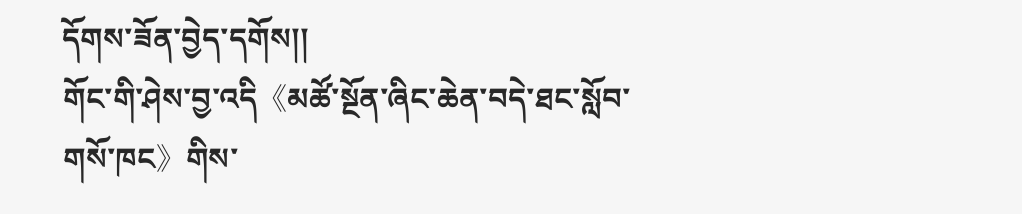དོགས་ཟོན་བྱེད་དགོས།།
གོང་གི་ཤེས་བྱ་འདི《མཚོ་སྔོན་ཞིང་ཆེན་བདེ་ཐང་སློབ་གསོ་ཁང》གིས་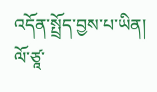འདོན་སྤྲོད་བྱས་པ་ཡིན།
ལོ་ཙཱ་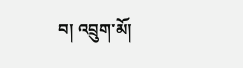བ། འབྲུག་མོ།